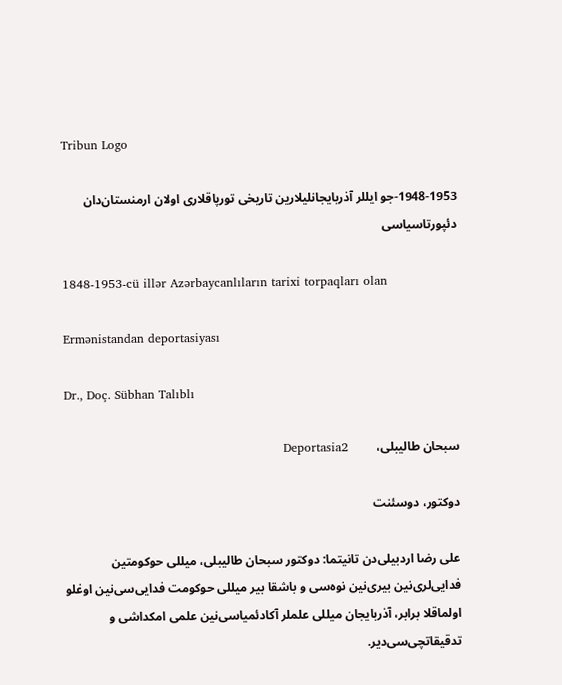Tribun Logo

1948-1953-جو ایللر آذربایجانلیلارین تاریخی تورپاقلاری اولان ارمنستان‌دان دئپورتاسیاسی

1848-1953-cü illər Azərbaycanlıların tarixi torpaqları olan

Ermənistandan deportasiyası

Dr., Doç. Sübhan Talıblı

سبحان طالیبلی،         Deportasia2

دوکتور، دوسئنت

علی رضا اردبیلی‌دن تانیتما: دوکتور سبحان طالیبلی، میللی حوکومتین فدایی‌لری‌نین بیری‌نین نوه‌سی و باشقا بیر میللی حوکومت فدایی‌سی‌نین اوغلو اولماقلا برابر، آذربایجان میللی علملر آکادئمیاسی‌نین علمی امکداشی و تدقیقاتچی‌سی‌دیر.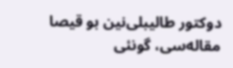دوکتور طالیبلی‌نین بو قیصا مقاله‌سی، گونئی‌‌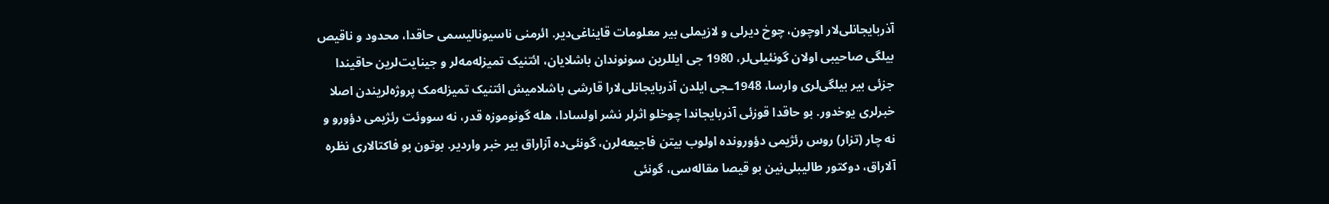آذربایجانلی‌لار اوچون، چوخ دیرلی و لازیملی بیر معلومات قایناغی‌دیر. ائرمنی ناسیونالیسمی حاقدا، محدود و ناقیص بیلگی صاحیبی اولان گونئیلی‌لر، 1980 جی ایللرین سونوندان باشلایان، ائتنیک تمیزله‌مه‌لر و جینایت‌لرین حاقیندا جزئی بیر بیلگی‌لری وارسا، 1948ـجی ایلدن آذربایجانلی‌لارا قارشی باشلامیش ائتنیک تمیزله‌مک پروژه‌لریندن اصلا خبرلری یوخدور. بو حاقدا قوزئی آذربایجاندا چوخلو اثرلر نشر اولسادا، هله گونوموزه قدر، نه سووئت رئژیمی دؤورو و نه چار (تزار) روس رئژیمی دؤورونده اولوب بیتن فاجیعه‌لرن، گونئی‌ده آزاراق بیر خبر واردیر. بوتون بو فاکتالاری نظره آلاراق، دوکتور طالیبلی‌نین بو قیصا مقاله‌سی، گونئی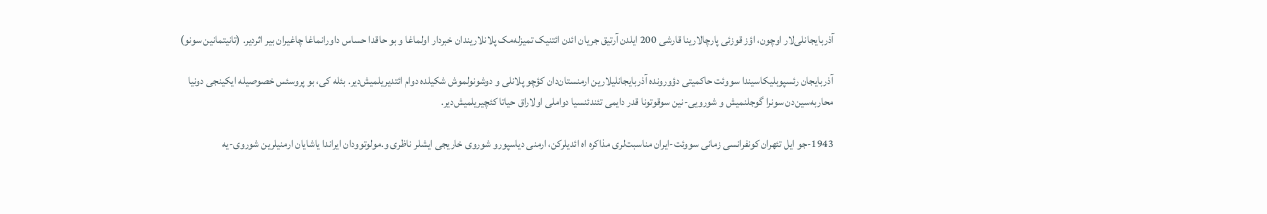آذربایجانلی‌لار اوچون، اؤز قوزئی پارچالارینا قارشی 200 ایلدن آرتیق جریان ائدن ائتنیک تمیزله‌مک پلانلاریندان خبردار اولماغا و بو حاقدا حساس داورانماغا چاغیران بیر اثردیر. (تانیتمانین سونو)

آذربایجان رئسپوبلیکاسیندا سووئت حاکمیتی دؤورونده آذربایجانلیلارین ارمنستان‌دان کؤچو پلانلی و دوشونولموش شکیلده دوام ائتدیریلمیش‌دیر. بئله کی، بو پروسئس خصوصیله ایکینجی دونیا محاربه‌سین‌دن سونرا گوجلنمیش و شورویی-نین سوقوتونا قدر دایمی تئندئنسیا دواملی اولا‌راق حیاتا کئچیریلمیش‌دیر.

1943-جو ایل تئهران کونفرانسی زمانی سووئت-ایران مناسبت‌لری مذاکره اه ائدیلرکن، ارمنی دیاسپورو شوروی خاریجی ایشلر ناظری و.مولوتوو‌دان ایراندا یاشایان ارمنیلرین شوروی-یه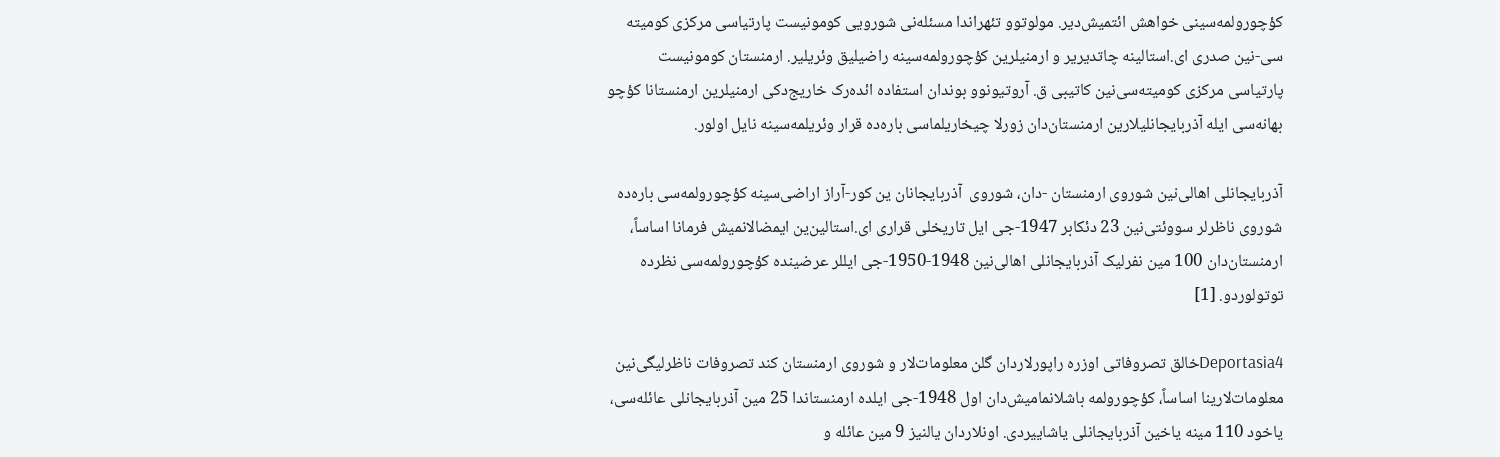کؤچورولمه‌سینی خواهش ائتمیش‌دیر. مولوتوو تئهراندا مسئله‌نی شورویی کومونیست پارتیاسی مرکزی کومیته سی-نین صدری ای.استالینه چاتدیریر و ارمنیلرین کؤچورولمه‌سینه راضیلیق وئریلیر. ارمنستان کومونیست پارتیاسی مرکزی کومیته‌سی‌نین کاتیبی ق. آروتیونوو بوندان استفاده ائده‌رک خاریج‌دکی ارمنیلرین ارمنستانا کؤچو بهانه‌سی ایله آذربایجانلیلارین ارمنستان‌دان زورلا چیخاریلماسی باره‌ده قرار وئریلمه‌سینه نایل اولور.

آذربایجانلی اهالی‌نین شوروی ارمنستان -دان، شوروی  آذربایجانان ین کور-آراز اراضی‌سینه کؤچورولمه‌سی باره‌ده شوروی ناظرلر سووئتی‌نین 23 دئکابر 1947-جی ایل تاریخلی قراری ای.استالین‌ین ایمضالانمیش فرمانا اساساً، ارمنستان‌دان 100 مین نفرلیک آذربایجانلی اهالی‌نین 1948-1950-جی ایللر عرضینده کؤچورولمه‌سی نظرده توتولوردو. [1]

Deportasia4خالق تصروفاتی اوزره راپورلاردان گلن معلومات‌لار و شوروی ارمنستان کند تصروفات ناظرلیگی‌نین معلومات‌لارینا اساساً، کؤچورولمه باشلانمامیش‌دان اول 1948-جی ایلده ارمنستاندا 25 مین آذربایجانلی عائله‌سی، یاخود 110 مینه یاخین آذربایجانلی یاشاییردی. اونلاردان یالنیز 9 مین عائله و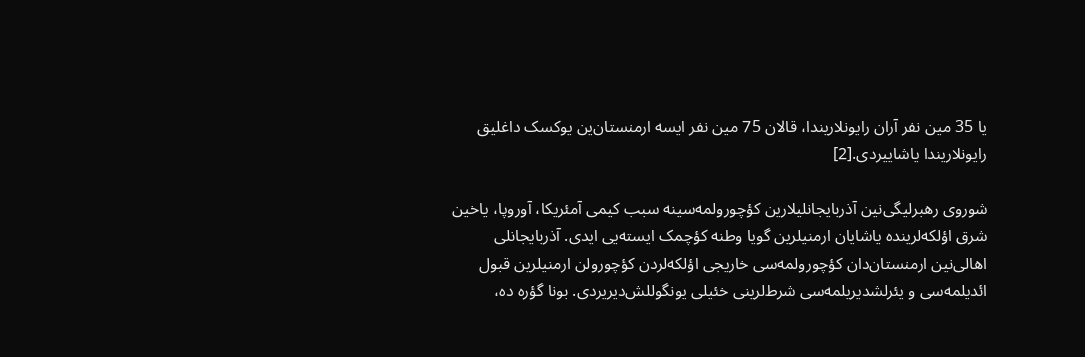یا 35 مین نفر آران رایونلاریندا، قالان 75 مین نفر ایسه ارمنستان‌ین یوکسک داغلیق رایونلاریندا یاشاییردی.[2]

شوروی رهبرلیگی‌نین آذربایجانلیلارین کؤچورولمه‌سینه سبب کیمی آمئریکا، آوروپا، یاخین شرق اؤلکه‌لرینده یاشایان ارمنیلرین گویا وطنه کؤچمک ایسته‌یی ایدی. آذربایجانلی اهالی‌نین ارمنستان‌دان کؤچورولمه‌سی خاریجی اؤلکه‌لردن کؤچورولن ارمنیلرین قبول ائدیلمه‌سی و یئرلشدیریلمه‌سی شرط‌لرینی خئیلی یونگوللش‌دیریردی. بونا گؤره ده،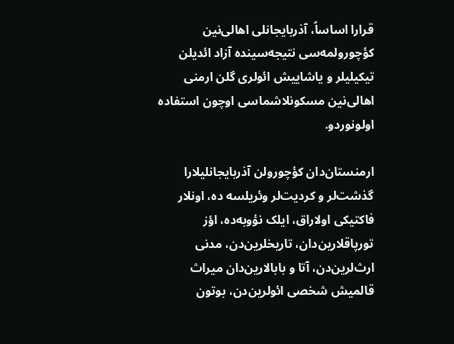قرارا اساساً، آذربایجانلی اهالی‌نین کؤچورولمه‌سی نتیجه‌سینده آزاد ائدیلن تیکیلیلر و یاشاییش ائولری گلن ارمنی اهالی‌نین مسکونلاشماسی اوچون استفاده اولونوردو.

ارمنستان‌دان کؤچورولن آذربایجانلیلارا گذشت‌لر و کردیت‌لر وئریلسه ده، اونلار فاکتیکی اولا‌راق، ایلک نؤوبه‌ده، اؤز تورپاقلارین‌دان، تاریخلرین‌دن، مدنی ارث‌لرین‌دن، آتا و بابا‌لارین‌دان میراث قالمیش شخصی ائولرین‌دن، بوتون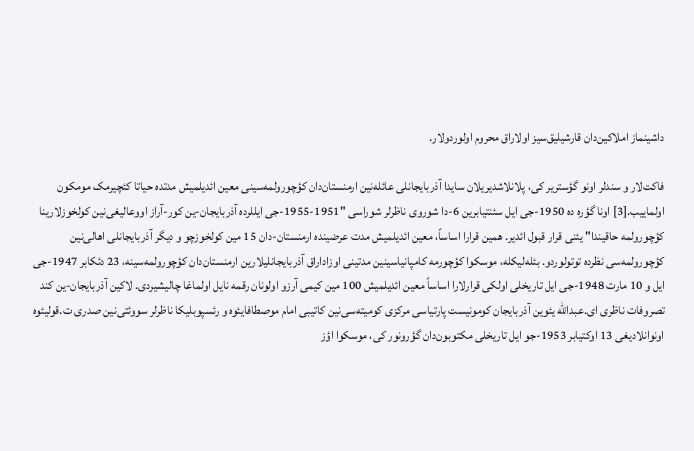داشینماز املاکین‌دان قارشیلیق‌سیز اولا‌راق محروم اولوردولار.

فاکت‌لار و سندلر اونو گؤستریر کی، پلانلاشدیریلان سایدا آذربایجانلی عائله‌نین ارمنستان‌دان کؤچورولمه‌سینی معین ائدیلمیش مدتده حیاتا کئچیرمک مومکون اولماییب.[3] اونا گؤره ده 1950-جی ایل سئنتیابرین 6-دا شوروی ناظرلر شوراسی "1951-1955-جی ایللرده آذربایجان-ین کور-آراز اووعالیغی‌نین کولخوزلارینا کؤچورولمه حاقیندا" یئنی قرار قبول ائدیر. همین قرارا اساساً، معین ائدیلمیش مدت عرضینده ارمنستان-دان 15 مین کولخوزچو و دیگر آذربایجانلی اهالی‌نین کؤچورولمه‌سی نظرده توتولوردو. بئله‌لیکله، موسکوا کؤچورمه کامپانیاسینین مدتینی اوزادا‌راق آذربایجانلیلارین ارمنستان‌دان کؤچورولمه‌سینه، 23 دئکابر 1947-جی ایل و 10 مارت 1948-جی ایل تاریخلی اولکی قرارلارا اساساً معین ائدیلمیش 100 مین کیمی آرزو اولونان رقمه نایل اولماغا چالیشیردی. لاکین آذربایجان-ین کند تصروفات ناظری ای.عبدالله یئوین آذربایجان کومونیست پارتیاسی مرکزی کومیته‌سی‌نین کاتیبی امام موصطافایئوه و رئسپوبلیکا ناظرلر سووئتی‌نین صدری ت.قولیئوه اونوانلادیغی 13 اوکتیابر 1953-جو ایل تاریخلی مکتوبون‌دان گؤرونور کی، موسکوا اؤز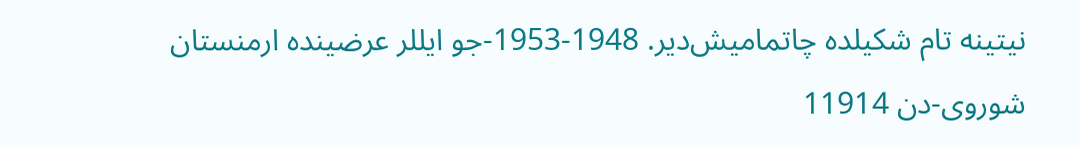نیتینه تام شکیلده چاتمامیش‌دیر. 1948-1953-جو ایللر عرضینده ارمنستان شوروی-دن 11914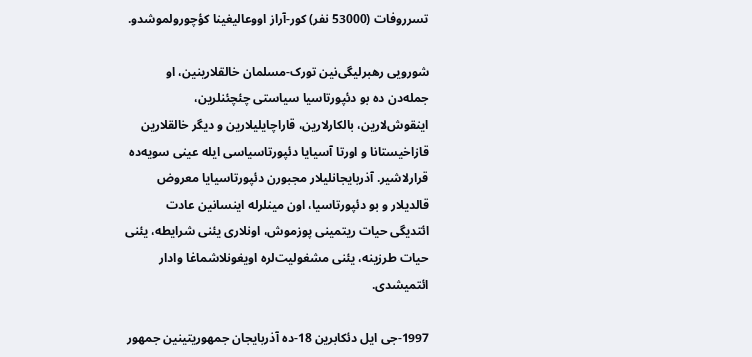تسرروفات (53000 نفر) کور-آراز اووعالیغینا کؤچورولموشدو.

شورویی رهبرلیگی‌نین تورک-مسلمان خالقلارینین، او جمله‌دن ده بو دئپورتاسیا سیاستی چئچئنلرین، اینقوش‌لارین، بالکارلارین، قاراچایلیلارین و دیگر خالقلارین قازاخیستانا و اورتا آسیایا دئپورتاسیاسی ایله عینی سویه‌ده قرارلاشیر. آذربایجانلیلار مجبورن دئپورتاسیایا معروض قالدیلار و بو دئپورتاسیا، اون مینلرله اینسانین عادت ائتدیگی حیات ریتمینی پوزموش، اونلاری یئنی شرایطه، یئنی حیات طرزینه، یئنی مشغولیت‌لره اویغونلاشماغا وادار ائتمیشدی.

1997-جی ایل دئکابرین 18-ده آذربایجان جمهوریتینین جمهور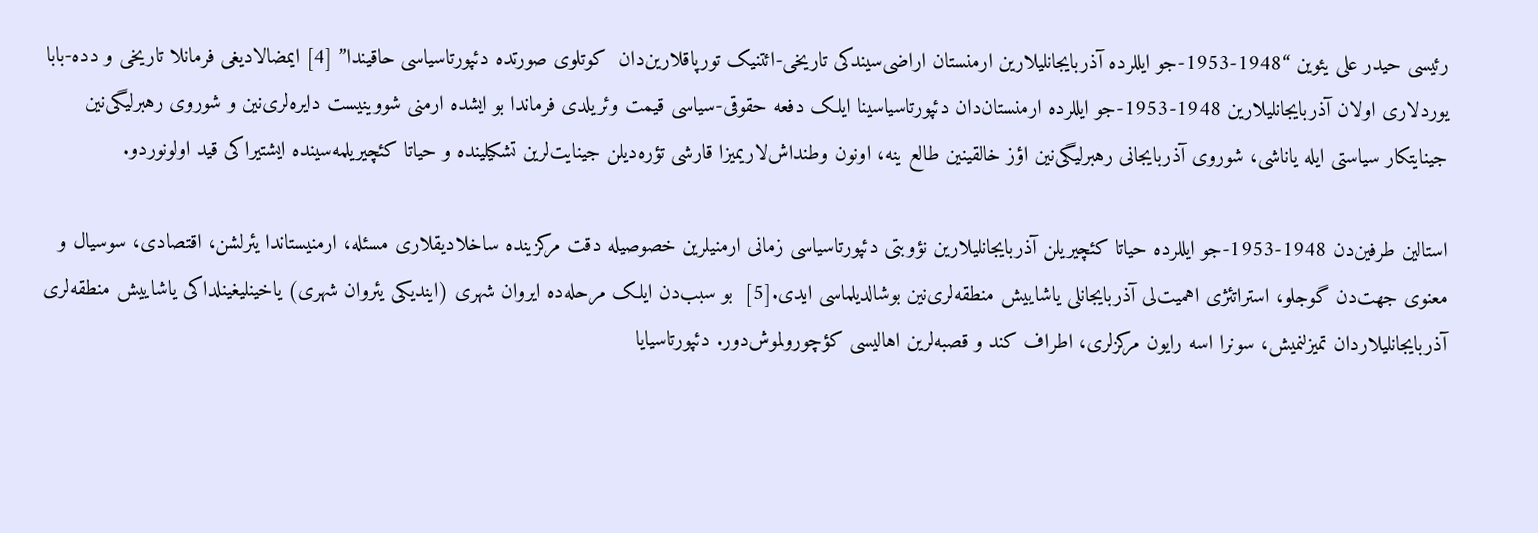رئیسی حیدر علی یئوین “1948-1953-جو ایللرده آذربایجانلیلارین ارمنستان اراضی‌سیندکی تاریخی-ائتنیک تورپاقلارین‌دان  کوتلوی صورتده دئپورتاسیاسی حاقیندا” [4] ایمضالادیغی فرمانلا تاریخی و دده-بابا یوردلاری اولان آذربایجانلیلارین 1948-1953-جو ایللرده ارمنستان‌دان دئپورتاسیاسینا ایلک دفعه حقوقی-سیاسی قیمت وئریلدی فرماندا بو ایشده ارمنی شووینیست دایره‌لری‌نین و شوروی رهبرلیگی‌نین جینایتکار سیاستی ایله یاناشی، شوروی آذربایجانی رهبرلیگی‌نین اؤز خالقینین طالع ینه، اونون وطنداش‌لاریمیزا قارشی تؤره‌دیلن جینایت‌لرین تشکیلینده و حیاتا کئچیریلمه‌سینده ایشتیراکی قید اولونوردو.

استالین طرفین‌دن 1948-1953-جو ایللرده حیاتا کئچیریلن آذربایجانلیلارین نؤوبتی دئپورتاسیاسی زمانی ارمنیلرین خصوصیله دقت مرکزینده ساخلادیقلاری مسئله، ارمنیستاندا یئرلشن، اقتصادی، سوسیال و معنوی جهت‌دن گوجلو، استراتئژی اهمیت‌لی آذربایجانلی یاشاییش منطقه‌لری‌نین بوشالدیلماسی ایدی.[5]  بو سبب‌دن ایلک مرحله‌ده ایروان شهری (ایندیکی یئروان شهری) یاخینلیغینلداکی یاشاییش منطقه‌لری آذربایجانلیلاردان تمیزلنمیش، سونرا اسه رایون مرکزلری، اطراف کند و قصبه‌لرین اهالیسی کؤچورولموش‌دور. دئپورتاسیایا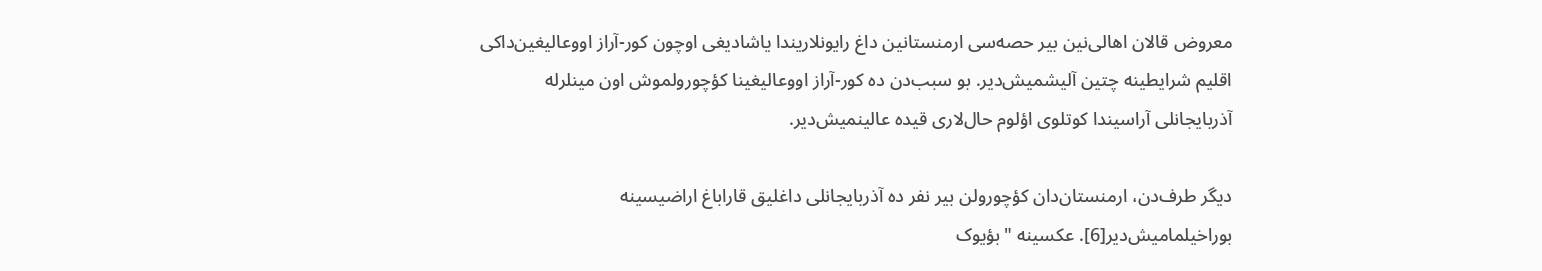معروض قالان اهالی‌نین بیر حصه‌سی ارمنستانین داغ رایونلاریندا یاشادیغی اوچون کور-آراز اووعالیغین‌داکی اقلیم شرایطینه چتین آلیشمیش‌دیر. بو سبب‌دن ده کور-آراز اووعالیغینا کؤچورولموش اون مینلرله آذربایجانلی آراسیندا کوتلوی اؤلوم حال‌لاری قیده عالینمیش‌دیر.

دیگر طرف‌دن، ارمنستان‌دان کؤچورولن بیر نفر ده آذربایجانلی داغلیق قاراباغ اراضیسینه بوراخیلمامیش‌دیر[6]. عکسینه "بؤیوک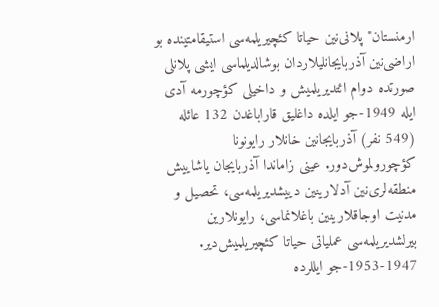ارمنستان"پلانی‌نین حیاتا کئچیریلمه‌سی استیقامتینده بو اراضی‌نین آذربایجانلیلاردان بوشالدیلماسی ایشی پلانلی صورتده دوام ائتدیریلمیش و داخیلی کؤچورمه آدی ایله 1949-جو ایلده داغلیق قاراباغدن 132 عائله (549 نفر) آذربایجانین خانلار رایونونا کؤچورولموش‌دور. عینی زاماندا آذربایجان یاشاییش منطقه‌لری‌نین آدلارینین دییشدیریلمه‌سی، تحصیل و مدنیت اوجاقلارینین باغلانماسی، رایونلارین بیرلشدیریلمه‌سی عملیاتی حیاتا کئچیریلمیش‌دیر. 1947-1953-جو ایللرده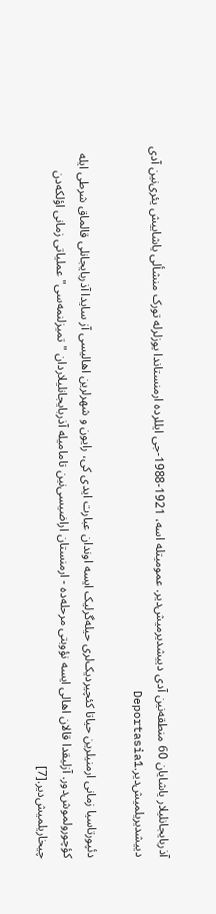آذربایجانلیلار یاشایان 60 منطقه‌نین آدی دییشدیرمیش‌دیر. عمومیتله اسه، 1921-1988-جی ایللرده ارمنستاندا یوزلرله تورک منشألی یاشاییش یئری‌نین آدی دییشدیریلمیش‌دیر.Deportasia1

دئپورتاسیا زمانی ارمنیلرین حیاتا کئچیردیک‌لری حیله‌گرلیک ایسه اوندان عبارت ایدی کی، رایون و شهرلرین اهالیسی آز سایدا آذربایجانلی قالماق شرطی ایله کؤچورولموش‌دور. آزلیقدا قالان اهالی ایسه نؤوبتی مرحله‌ده - ارمنستان اراضیسی‌نین تامامیله آذربایجانلیلاردان "تمیزلنمه‌سی" عملیاتی زمانی اؤلکه‌دن چیخاریلمیش‌دیر.[7]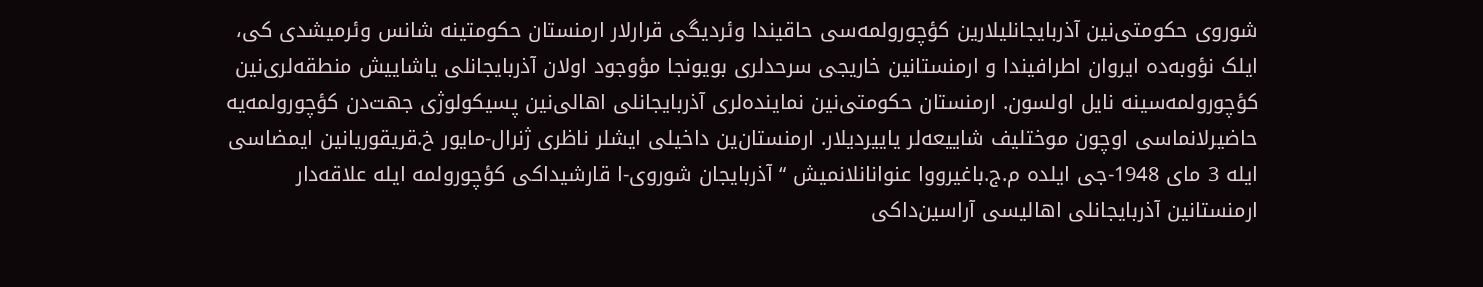شوروی حکومتی‌نین آذربایجانلیلارین کؤچورولمه‌سی حاقیندا وئردیگی قرارلار ارمنستان حکومتینه شانس وئرمیشدی کی، ایلک نؤوبه‌ده ایروان اطرافیندا و ارمنستانین خاریجی سرحدلری بویونجا مؤوجود اولان آذربایجانلی یاشاییش منطقه‌لری‌نین کؤچورولمه‌سینه نایل اولسون. ارمنستان حکومتی‌نین نماینده‌لری آذربایجانلی اهالی‌نین پسیکولوژی جهت‌دن کؤچورولمه‌یه حاضیرلانماسی اوچون موختلیف شاییعه‌لر یاییردیلار. ارمنستان‌ین داخیلی ایشلر ناظری ژنرال-مایور خ.قریقوریانین ایمضاسی ایله 3 مای 1948-جی ایلده م.ج.باغیرووا عنوانانلانمیش “آذربایجان شوروی-ا قارشیداکی کؤچورولمه ایله علاقه‌دار ارمنستانین آذربایجانلی اهالیسی آراسین‌داکی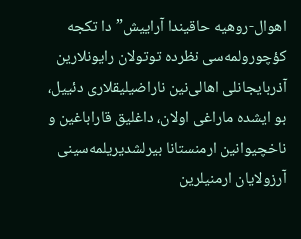اهوال-روهیه حاقیندا آراییش”دا تکجه کؤچورولمه‌سی نظرده توتولان رایونلارین آذربایجانلی اهالی‌نین ناراضیلیقلاری دئییل، بو ایشده ماراغی اولان، داغلیق قاراباغین و ناخچیوانین ارمنستانا بیرلشدیریلمه‌سینی آرزولایان ارمنیلرین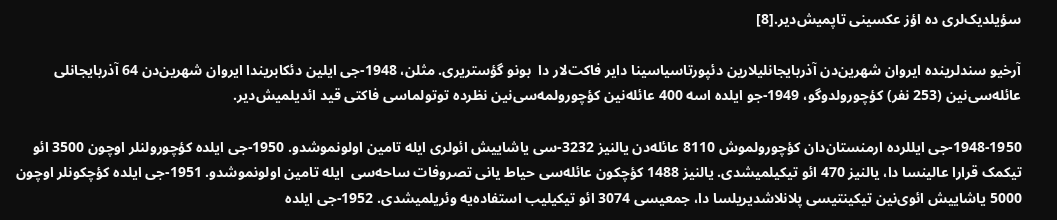سؤیلدیک‌لری ده اؤز عکسینی تاپمیش‌دیر.[8]

آرخیو سندلرینده ایروان شهرین‌دن آذربایجانلیلارین دئپورتاسیاسینا دایر فاکت‌لار دا  بونو گؤستریری. مثلن، 1948-جی ایلین دئکابریندا ایروان شهرین‌دن 64 آذربایجانلی عائله‌سی‌نین (253 نفر) کؤچورولدوگو، 1949-جو ایلده اسه 400 عائله‌نین کؤچورولمه‌سی‌نین نظرده توتولماسی فاکتی قید ائدیلمیش‌دیر.

1948-1950-جی ایللرده ارمنستان‌دان کؤچورولموش 8110 عائله‌دن یالنیز 3232-سی یاشاییش ائولری ایله تامین اولونموشدو. 1950-جی ایلده کؤچورولنلر اوچون 3500 ائو تیکمک قرارا عالینسا دا، یالنیز 470 ائو تیکیلمیشدی. یالنیز 1488 کؤچکون عائله‌سی حیاط یانی تصروفات ساحه‌سی  ایله تامین اولونموشدو. 1951-جی ایلده کؤچکونلر اوچون 5000 یاشاییش ائوی‌نین تیکینتیسی پلانلاشدیریلسا دا، جمعیسی 3074 ائو تیکیلیب استفاده‌یه وئریلمیشدی. 1952-جی ایلده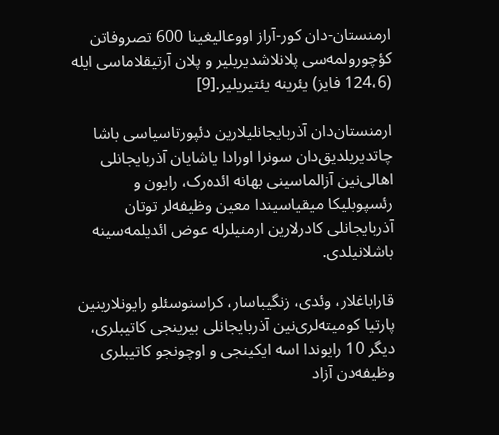ارمنستان-دان کور-آراز اووعالیغینا 600 تصروفاتن کؤچورولمه‌سی پلانلاشدیریلیر و پلان آرتیقلاماسی ایله (124،6 فایز) یئرینه یئتیریلیر.[9]

ارمنستان‌دان آذربایجانلیلارین دئپورتاسیاسی باشا چاتدیریلدیق‌دان سونرا اورادا یاشایان آذربایجانلی اهالی‌نین آزالماسینی بهانه ائده‌رک، رایون و رئسپوبلیکا میقیاسیندا معین وظیفه‌لر توتان آذربایجانلی کادرلارین ارمنیلرله عوض ائدیلمه‌سینه باشلانیلدی.

قاراباغلار، وئدی، زنگیباسار، کراسنوسئلو رایونلارینین پارتیا کومیته‌لری‌نین آذربایجانلی بیرینجی کاتیبلری، دیگر 10 رایوندا اسه ایکینجی و اوچونجو کاتیبلری وظیفه‌دن آزاد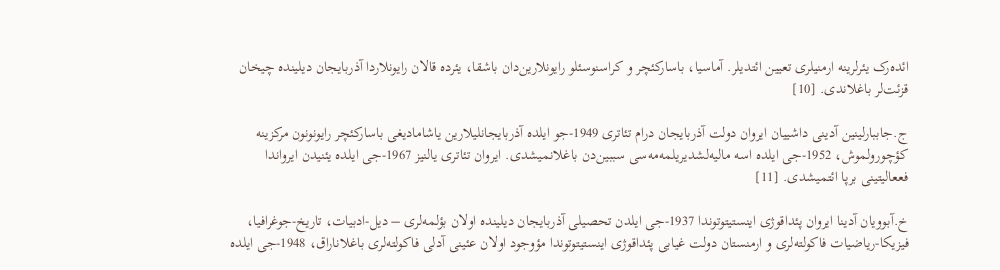ائده‌رک یئرلرینه ارمنیلری تعیین ائتدیلر. آماسیا، باسارکئچر و کراسنوسئلو رایونلارین‌دان باشقا، یئرده قالان رایونلاردا آذربایجان دیلینده چیخان قزئت‌لر باغلاندی. [10]

ج.جاببارلینین آدینی داشییان ایروان دولت آذربایجان درام تئاتری 1949-جو ایلده آذربایجانلیلارین یاشامادیغی باسارکئچر رایونونون مرکزینه کؤچورولموش، 1952-جی ایلده اسه مالیه‌لشدیریلمه‌مه‌سی سببین‌دن باغلانمیشدی. ایروان تئاتری یالنیز 1967-جی ایلده یئنیدن ایرواندا فععالیتینی برپا ائتمیشدی. [11]

خ.آبوویان آدینا ایروان پئداقوژی اینستیتوتوندا 1937-جی ایلدن تحصیلی آذربایجان دیلینده اولان بؤلمه‌لری – دیل-ادبیات، تاریخ-جوغرافیا، فیزیکا-ریاضیات فاکولته‌لری و ارمنستان دولت غیابی پئداقوژی اینستیتوتوندا مؤوجود اولان عئینی آدلی فاکولته‌لری باغلانا‌راق، 1948-جی ایلده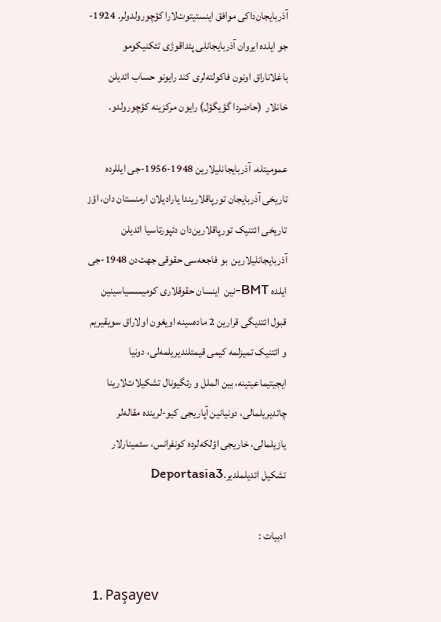آذربایجان‌داکی موافق اینستیتوت‌لارا کؤچورولدولر. 1924-جو ایلده ایروان آذربایجانلی پئداقوژی تئکنیکومو باغلانا‌راق اونون فاکولته‌لری کند رایونو حساب ائدیلن خانلار  (حاضردا گؤیگؤل) رایون مرکزینه کؤچورولدو.

عمومیتله، آذربایجانلیلارین 1948-1956-جی ایللرده تاریخی آذربایجان تورپاقلاریندا یارادیلان ارمنستان دان، اؤز تاریخی ائتنیک تورپاقلارین‌دان دئپورتاسیا ائدیلن آذربایجانلیلارین  بو فاجعه‌سی حقوقی جهت‌دن 1948-جی ایلده BMT-نین  اینسان حقوقلاری کومیسسیاسینین قبول ائتدیگی قرارین 2 ماده‌سینه اویغون اولا‌راق سویقیریم و ائتنیک تمیزلمه کیمی قیمتلندیریلمه‌لی، دونیا ایجیتیماعیتینه، بین الملل و رئگیونال تشکیلات‌لارینا چاتدیریلمالی، دونیانین آپاریجی کیو-لرینده مقاله‌لر یازیلمالی، خاریجی اؤلکه‌لرده کونفرانس، سئمینارلار تشکیل ائدیلملدیر.Deportasia3

ادبیات :

  1. Paşayev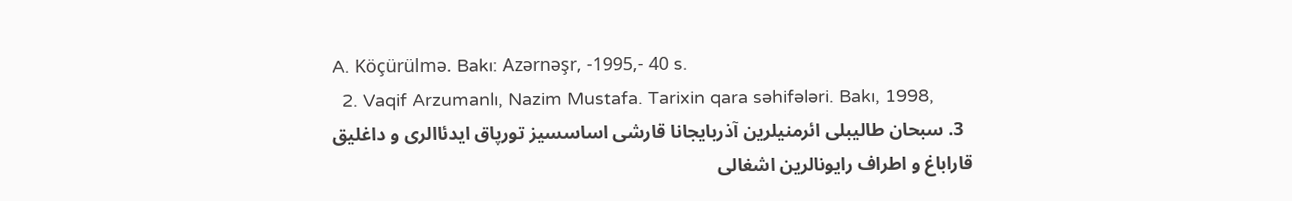A. Köçürülmə. Bakı: Azərnəşr, -1995,- 40 s.
  2. Vaqif Arzumanlı, Nazim Mustafa. Tarixin qara səhifələri. Bakı, 1998,
  3. سبحان طالیبلی ائرمنیلرین آذربایجانا قارشی اساسسیز تورپاق ایدئاالری و داغلیق قاراباغ و اطراف رایونالرین اشغالی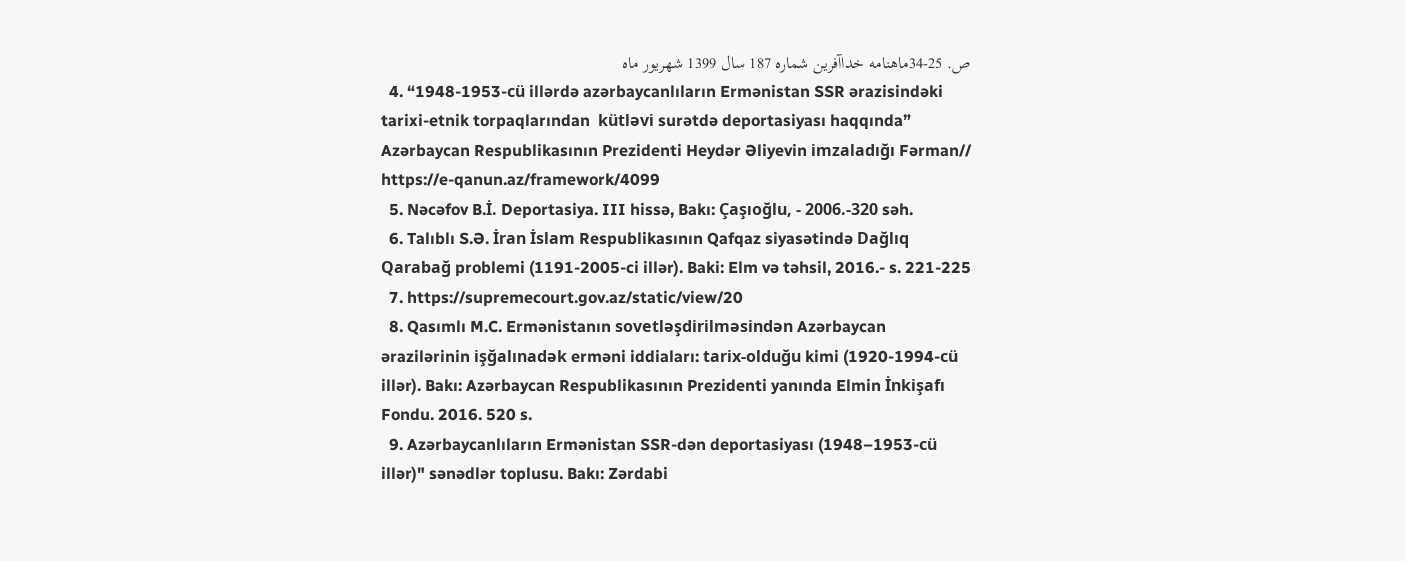ص. 25-34ماهنامه خداآفرین شماره 187 سال 1399 شهریور ماه
  4. “1948-1953-cü illərdə azərbaycanlıların Ermənistan SSR ərazisindəki tarixi-etnik torpaqlarından  kütləvi surətdə deportasiyası haqqında” Azərbaycan Respublikasının Prezidenti Heydər Əliyevin imzaladığı Fərman// https://e-qanun.az/framework/4099
  5. Nəcəfov B.İ. Deportasiya. III hissə, Bakı: Çaşıoğlu, - 2006.-320 səh.
  6. Talıblı S.Ə. İran İslam Respublikasının Qafqaz siyasətində Dağlıq Qarabağ problemi (1191-2005-ci illər). Baki: Elm və təhsil, 2016.- s. 221-225
  7. https://supremecourt.gov.az/static/view/20
  8. Qasımlı M.C. Ermənistanın sovetləşdirilməsindən Azərbaycan ərazilərinin işğalınadək erməni iddiaları: tarix-olduğu kimi (1920-1994-cü illər). Bakı: Azərbaycan Respublikasının Prezidenti yanında Elmin İnkişafı Fondu. 2016. 520 s.
  9. Azərbaycanlıların Ermənistan SSR-dən deportasiyası (1948–1953-cü illər)" sənədlər toplusu. Bakı: Zərdabi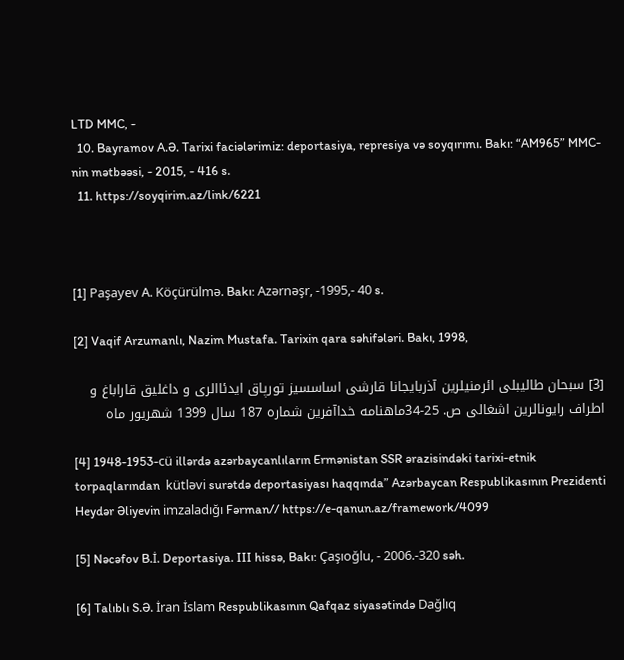LTD MMC, -
  10. Bayramov A.Ə. Tarixi faciələrimiz: deportasiya, represiya və soyqırımı. Bakı: “AM965” MMC-nin mətbəəsi, - 2015, - 416 s.
  11. https://soyqirim.az/link/6221



[1] Paşayev A. Köçürülmə. Bakı: Azərnəşr, -1995,- 40 s.

[2] Vaqif Arzumanlı, Nazim Mustafa. Tarixin qara səhifələri. Bakı, 1998,

[3] سبحان طالیبلی ائرمنیلرین آذربایجانا قارشی اساسسیز تورپاق ایدئاالری و داغلیق قاراباغ و اطراف رایونالرین اشغالی ص. 25-34ماهنامه خداآفرین شماره 187 سال 1399 شهریور ماه

[4] 1948-1953-cü illərdə azərbaycanlıların Ermənistan SSR ərazisindəki tarixi-etnik torpaqlarından  kütləvi surətdə deportasiyası haqqında” Azərbaycan Respublikasının Prezidenti Heydər Əliyevin imzaladığı Fərman// https://e-qanun.az/framework/4099

[5] Nəcəfov B.İ. Deportasiya. III hissə, Bakı: Çaşıoğlu, - 2006.-320 səh.

[6] Talıblı S.Ə. İran İslam Respublikasının Qafqaz siyasətində Dağlıq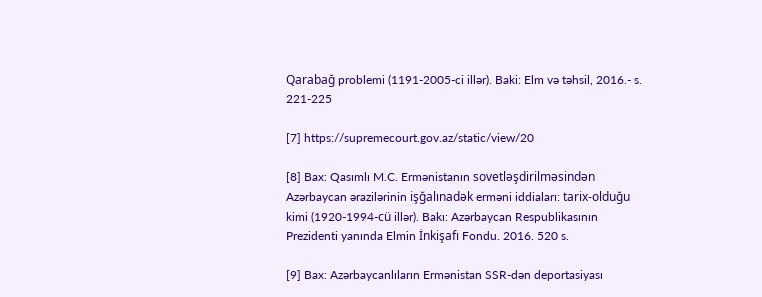Qarabağ problemi (1191-2005-ci illər). Baki: Elm və təhsil, 2016.- s. 221-225

[7] https://supremecourt.gov.az/static/view/20

[8] Bax: Qasımlı M.C. Ermənistanın sovetləşdirilməsindən Azərbaycan ərazilərinin işğalınadək erməni iddiaları: tarix-olduğu kimi (1920-1994-cü illər). Bakı: Azərbaycan Respublikasının Prezidenti yanında Elmin İnkişafı Fondu. 2016. 520 s.

[9] Bax: Azərbaycanlıların Ermənistan SSR-dən deportasiyası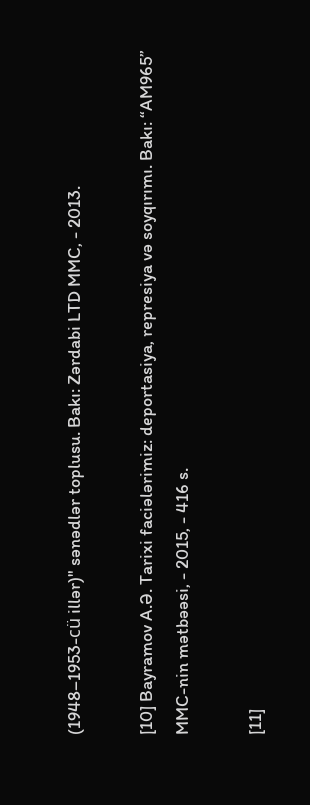(1948–1953-cü illər)" sənədlər toplusu. Bakı: Zərdabi LTD MMC, - 2013.

[10] Bayramov A.Ə. Tarixi faciələrimiz: deportasiya, represiya və soyqırımı. Bakı: “AM965” MMC-nin mətbəəsi, - 2015, - 416 s.

[11]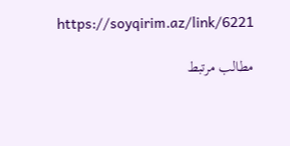https://soyqirim.az/link/6221

مطالب مرتبط